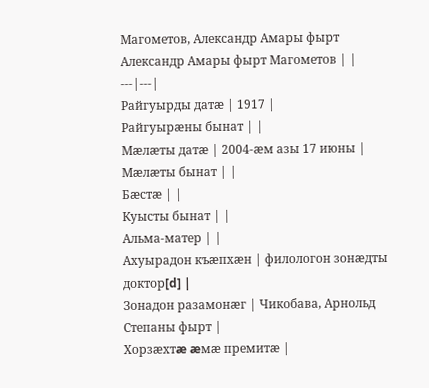Магометов, Александр Амары фырт
Александр Амары фырт Магометов | |
---|---|
Райгуырды датæ | 1917 |
Райгуырæны бынат | |
Мæлæты датæ | 2004-æм азы 17 июны |
Мæлæты бынат | |
Бæстæ | |
Куысты бынат | |
Альма-матер | |
Ахуырадон къæпхæн | филологон зонæдты доктор[d] |
Зонадон разамонæг | Чикобава, Арнольд Степаны фырт |
Хорзæхтæ æмæ премитæ |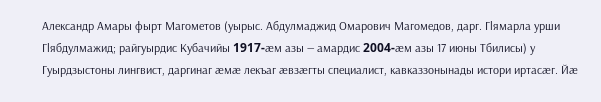Александр Амары фырт Магометов (уырыс. Абдулмаджид Омарович Магомедов, дарг. Гӏямарла урши Гӏябдулмажид; райгуырдис Кубачийы 1917-æм азы — амардис 2004-æм азы 17 июны Тбилисы) у Гуырдзыстоны лингвист, даргинаг æмæ лекъаг æвзæгты специалист, кавказзонынады истори иртасæг. Йæ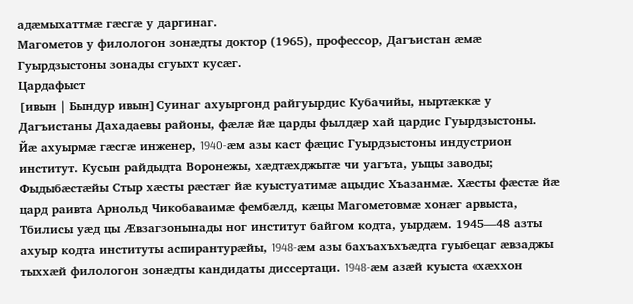адæмыхаттмæ гæсгæ у даргинаг.
Магометов у филологон зонæдты доктор (1965), профессор, Дагъистан æмæ Гуырдзыстоны зонады сгуыхт кусæг.
Цардафыст
[ивын | Бындур ивын]Суинаг ахуыргонд райгуырдис Кубачийы, ныртæккæ у Дагъистаны Дахадаевы районы, фæлæ йæ царды фылдæр хай цардис Гуырдзыстоны.
Йæ ахуырмæ гæсгæ инженер, 1940-æм азы каст фæцис Гуырдзыстоны индустрион институт. Кусын райдыдта Воронежы, хæдтæхджытæ чи уагъта, уыцы заводы; Фыдыбæстæйы Стыр хæсты рæстæг йæ куыстуатимæ ацыдис Хъазанмæ. Хæсты фæстæ йæ цард раивта Арнольд Чикобаваимæ фембæлд, кæцы Магометовмæ хонæг арвыста, Тбилисы уæд цы Æвзагзонынады ног институт байгом кодта, уырдæм. 1945—48 азты ахуыр кодта институты аспирантурæйы, 1948-æм азы бахъахъхъæдта гуыбецаг æвзаджы тыххæй филологон зонæдты кандидаты диссертаци. 1948-æм азæй куыста «хæххон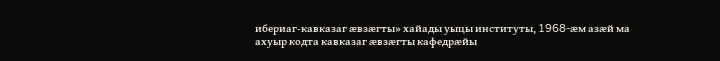ибериаг-кавказаг æвзæгты» хайады уыцы институты, 1968-æм азæй ма ахуыр кодта кавказаг æвзæгты кафедрæйы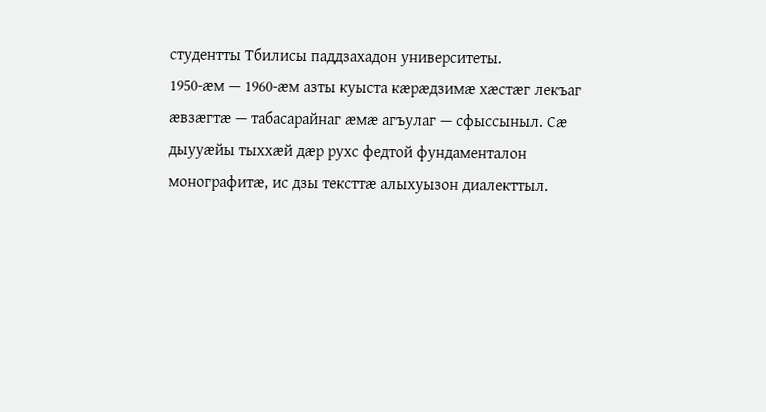студентты Тбилисы паддзахадон университеты.
1950-æм — 1960-æм азты куыста кæрæдзимæ хæстæг лекъаг æвзæгтæ — табасарайнаг æмæ агъулаг — сфыссыныл. Сæ дыууæйы тыххæй дæр рухс федтой фундаменталон монографитæ, ис дзы тексттæ алыхуызон диалекттыл.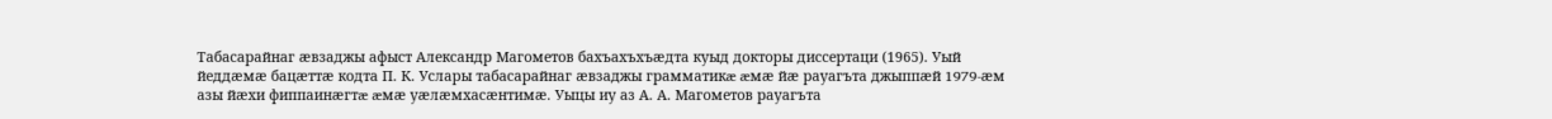Табасарайнаг æвзаджы афыст Александр Магометов бахъахъхъæдта куыд докторы диссертаци (1965). Уый йеддæмæ бацæттæ кодта П. К. Услары табасарайнаг æвзаджы грамматикæ æмæ йæ рауагъта джыппæй 1979-æм азы йæхи фиппаинæгтæ æмæ уæлæмхасæнтимæ. Уыцы иу аз А. А. Магометов рауагъта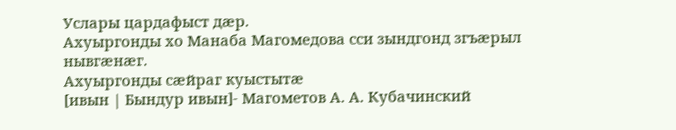Услары цардафыст дæр.
Ахуыргонды хо Манаба Магомедова сси зындгонд згъæрыл нывгæнæг.
Ахуыргонды сæйраг куыстытæ
[ивын | Бындур ивын]- Магометов А. А. Кубачинский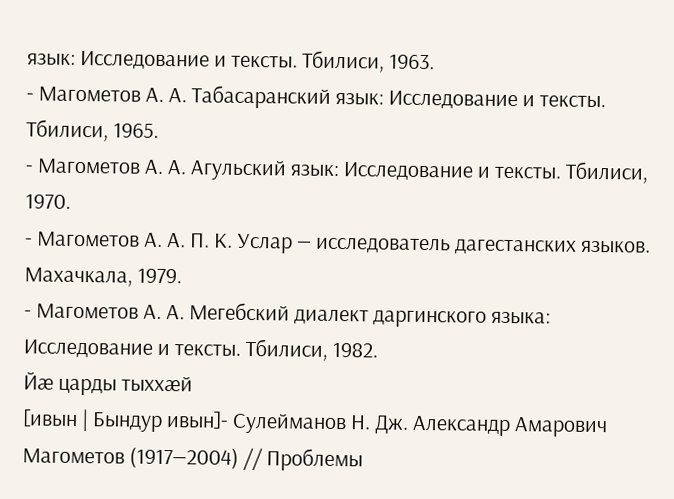язык: Исследование и тексты. Тбилиси, 1963.
- Магометов А. А. Табасаранский язык: Исследование и тексты. Тбилиси, 1965.
- Магометов А. А. Агульский язык: Исследование и тексты. Тбилиси, 1970.
- Магометов А. А. П. К. Услар — исследователь дагестанских языков. Махачкала, 1979.
- Магометов А. А. Мегебский диалект даргинского языка: Исследование и тексты. Тбилиси, 1982.
Йæ царды тыххæй
[ивын | Бындур ивын]- Сулейманов Н. Дж. Александр Амарович Магометов (1917—2004) // Проблемы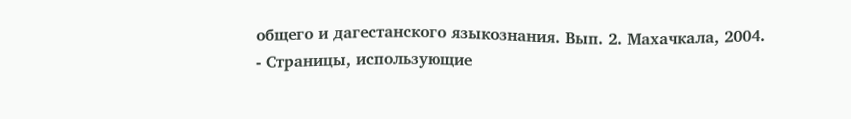общего и дагестанского языкознания. Вып. 2. Махачкала, 2004.
- Страницы, использующие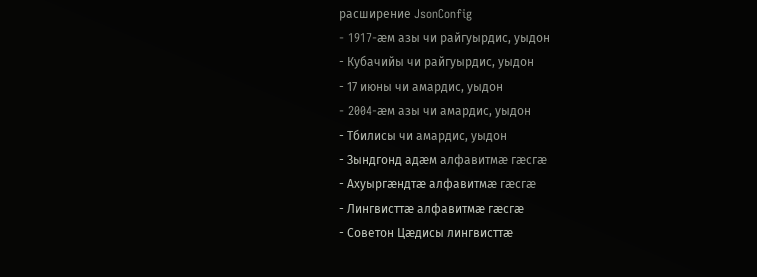расширение JsonConfig
- 1917-æм азы чи райгуырдис, уыдон
- Кубачийы чи райгуырдис, уыдон
- 17 июны чи амардис, уыдон
- 2004-æм азы чи амардис, уыдон
- Тбилисы чи амардис, уыдон
- Зындгонд адæм алфавитмæ гæсгæ
- Ахуыргæндтæ алфавитмæ гæсгæ
- Лингвисттæ алфавитмæ гæсгæ
- Советон Цæдисы лингвисттæ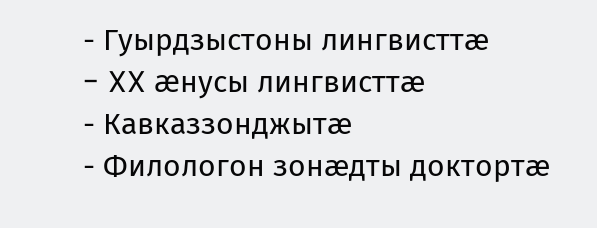- Гуырдзыстоны лингвисттæ
- XX æнусы лингвисттæ
- Кавказзонджытæ
- Филологон зонæдты доктортæ